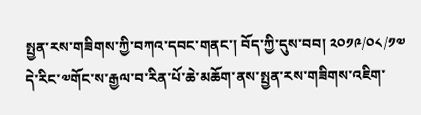སྤྱན་རས་གཟིགས་ཀྱི་བཀའ་དབང་གནང་། བོད་ཀྱི་དུས་བབ། ༢༠༡༩/༠༨/༡༧ དེ་རིང་༧གོང་ས་རྒྱལ་བ་རིན་པོ་ཆེ་མཆོག་ནས་སྤྱན་རས་གཟིགས་འཇིག་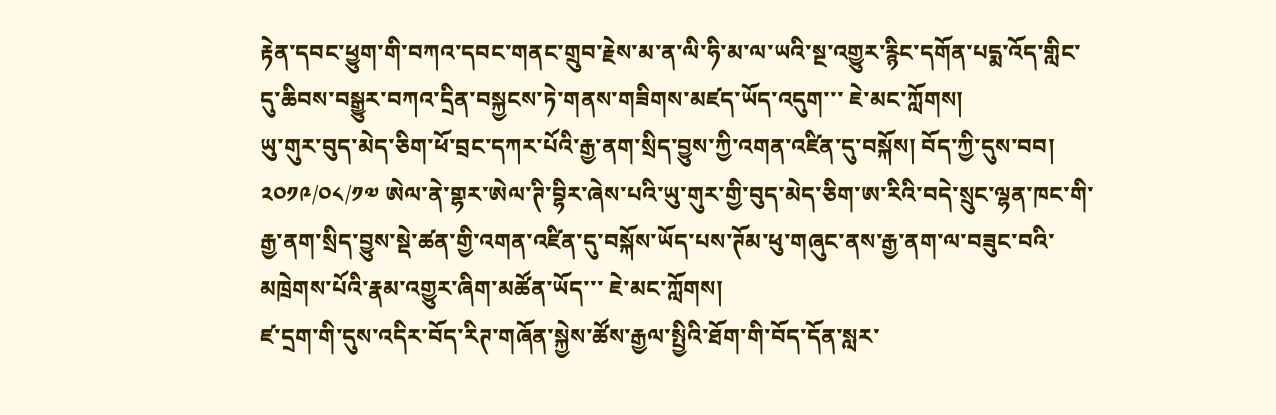རྟེན་དབང་ཕྱུག་གི་བཀའ་དབང་གནང་གྲུབ་རྗེས་མ་ན་ལི་ཧི་མ་ལ་ཡའི་སྔ་འགྱུར་རྙིང་དགོན་པདྨ་འོད་གླིང་དུ་ཆིབས་བསྒྱུར་བཀའ་དྲིན་བསྐྱངས་ཏེ་གནས་གཟིགས་མཛད་ཡོད་འདུག་་་ ཇེ་མང་ཀློགས།
ཡུ་གུར་བུད་མེད་ཅིག་ཕོ་བྲང་དཀར་པོའི་རྒྱ་ནག་སྲིད་བྱུས་ཀྱི་འགན་འཛིན་དུ་བསྐོས། བོད་ཀྱི་དུས་བབ། ༢༠༡༩/༠༨/༡༧ ཨེལ་ནེ་གྷར་ཨེལ་ཊི་བྷིར་ཞེས་པའི་ཡུ་གུར་གྱི་བུད་མེད་ཅིག་ཨ་རིའི་བདེ་སྲུང་ལྷན་ཁང་གི་རྒྱ་ནག་སྲིད་བྱུས་སྡེ་ཚན་གྱི་འགན་འཛིན་དུ་བསྐོས་ཡོད་པས་ཊོམ་ཕུ་གཞུང་ནས་རྒྱ་ནག་ལ་བཟུང་བའི་མཁྲེགས་པོའི་རྣམ་འགྱུར་ཞིག་མཚོན་ཡོད་་་ ཇེ་མང་ཀློགས།
ཛ་དྲག་གི་དུས་འདིར་བོད་རིཊ་གཞོན་སྐྱེས་ཚོས་རྒྱལ་སྤྱིའི་ཐོག་གི་བོད་དོན་སླར་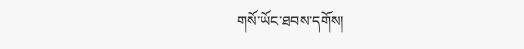གསོ་ཡོང་ཐབས་དགོས།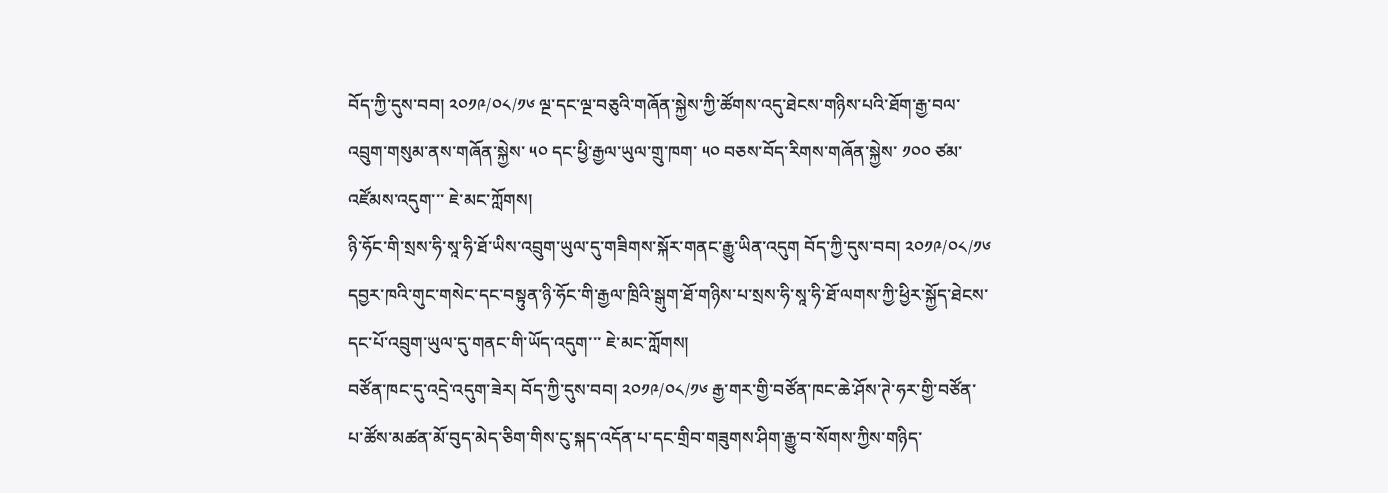བོད་ཀྱི་དུས་བབ། ༢༠༡༩/༠༨/༡༦ ལྔ་དང་ལྔ་བཅུའི་གཞོན་སྐྱེས་ཀྱི་ཚོགས་འདུ་ཐེངས་གཉིས་པའི་ཐོག་རྒྱ་བལ་འབྲུག་གསུམ་ནས་གཞོན་སྐྱེས་ ༥༠ དང་ཕྱི་རྒྱལ་ཡུལ་གྲུ་ཁག་ ༥༠ བཅས་བོད་རིགས་གཞོན་སྐྱེས་ ༡༠༠ ཙམ་འཛོམས་འདུག་་་ ཇེ་མང་ཀློགས།
ཉི་ཧོང་གི་སྲས་ཧི་སཱ་ཧི་ཐོ་ཡིས་འབྲུག་ཡུལ་དུ་གཟིགས་སྐོར་གནང་རྒྱུ་ཡིན་འདུག བོད་ཀྱི་དུས་བབ། ༢༠༡༩/༠༨/༡༦ དབྱར་ཁའི་གུང་གསེང་དང་བསྟུན་ཉི་ཧོང་གི་རྒྱལ་ཁྲིའི་སྒུག་ཐོ་གཉིས་པ་སྲས་ཧི་སཱ་ཧི་ཐོ་ལགས་ཀྱི་ཕྱིར་སྐྱོད་ཐེངས་དང་པོ་འབྲུག་ཡུལ་དུ་གནང་གི་ཡོད་འདུག་་་ ཇེ་མང་ཀློགས།
བཙོན་ཁང་དུ་འདྲེ་འདུག་ཟེར། བོད་ཀྱི་དུས་བབ། ༢༠༡༩/༠༨/༡༦ རྒྱ་གར་གྱི་བཙོན་ཁང་ཆེ་ཤོས་ཊེ་ཧར་གྱི་བཙོན་པ་ཚོས་མཚན་མོ་བུད་མེད་ཅིག་གིས་ངུ་སྐད་འདོན་པ་དང་གྲིབ་གཟུགས་ཤིག་རྒྱུ་བ་སོགས་ཀྱིས་གཉིད་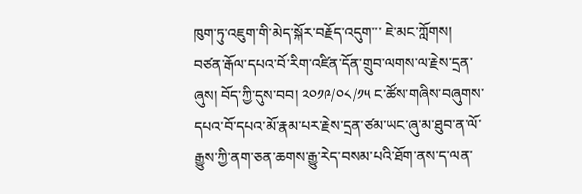ཁུག་ཏུ་འཇུག་གི་མེད་སྐོར་བརྗོད་འདུག་་་ ཇེ་མང་ཀློགས།
བཙན་རྒོལ་དཔའ་བོ་རིག་འཛིན་དོན་གྲུབ་ལགས་ལ་རྗེས་དྲན་ཞུས། བོད་ཀྱི་དུས་བབ། ༢༠༡༩/༠༨/༡༥ ང་ཚོས་གཞིས་བཞུགས་དཔའ་བོ་དཔའ་མོ་རྣམ་པར་རྗེས་དྲན་ཙམ་ཡང་ཞུ་མ་ཐུབ་ན་ལོ་རྒྱུས་ཀྱི་ནག་ཅན་ཆགས་རྒྱུ་རེད་བསམ་པའི་ཐོག་ནས་ད་ལན་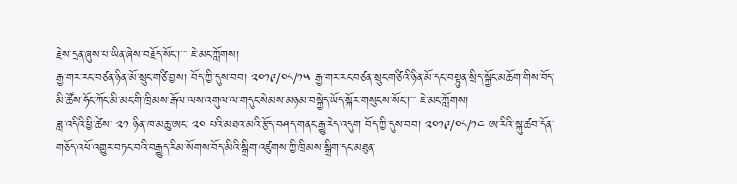རྗེས་དྲན་ཞུས་པ་ཡིན་ཞེས་བརྗོད་སོང་།་་་ ཇེ་མང་ཀློགས།
རྒྱ་གར་རང་བཙན་ཉིན་མོ་སྲུང་གཙི་བྱས། བོད་ཀྱི་དུས་བབ། ༢༠༡༩/༠༨/༡༥ རྒྱ་གར་རང་བཙན་སྲུང་གཙིའི་ཉིན་མོ་དང་བསྟུན་སྲིད་སྐྱོང་མཆོག་གིས་བོད་མི་ཚོས་ཧོང་ཀོང་མི་མང་གི་ཁྲིམས་རྒོལ་ལས་འགུལ་ལ་གདུང་སེམས་མཉམ་བསྐྱེད་ཡོད་སྐོར་གསུངས་སོང་།་་་ ཇེ་མང་ཀློགས།
ཟླ་འདིའི་ཕྱི་ཚེས་ ༢༡ ཉིན་ཁ་མཆུ་ཨང་ ༢༠ པའི་མཐའ་མའི་རྩོད་བཤད་གནང་རྒྱུ་རེད་འདུག བོད་ཀྱི་དུས་བབ། ༢༠༡༩/༠༨/༡༤ ཨ་རིའི་སྐུ་ཚབ་དོན་གཅོད་འཕོ་འགྱུར་བཏང་བའི་བརྒྱུད་རིམ་སོགས་བོད་མིའི་སྒྲིག་འཛུགས་ཀྱི་ཁྲིམས་སྒྲིག་དང་མཐུན་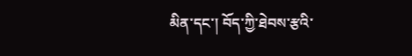མིན་དང་། བོད་ཀྱི་ཐེབས་རྩའི་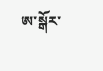ཨ་སྒོར་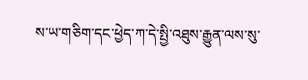ས་ཡ་གཅིག་དང་ཕྱེད་ཀ་དེ་སྤྱི་འཐུས་རྒྱུན་ལས་སུ་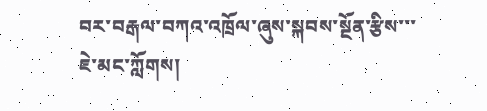བར་བརྒལ་བཀའ་འཁྲོལ་ཞུས་སྐབས་སྔོན་རྩིས་་་ ཇེ་མང་ཀློགས།